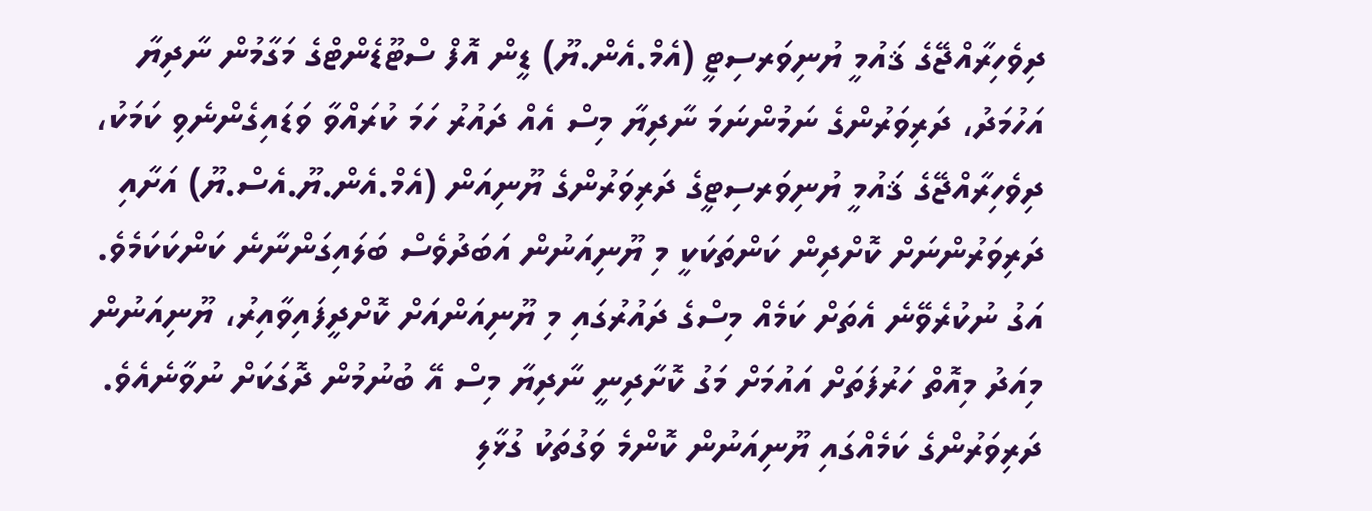ދިވެހިރާއްޖޭގެ ޤައުމީ ޔުނިވަރސިޓީ (އެމް.އެން.ޔޫ) ޑީން އޮފް ސްޓޫޑެންޓްގެ މަގާމުން ނާދިޔާ އަހުމަދު، ދަރިވަރުންގެ ނަމުންނަމަ ނާދިޔާ މިސް އެއް ދައުރު ހަމަ ކުރައްވާ ވަޑައިގެންނެވި ކަމަކު، ދިވެހިރާއްޖޭގެ ޤައުމީ ޔުނިވަރސިޓީގެ ދަރިވަރުންގެ ޔޫނިއަން (އެމް.އެން.ޔޫ.އެސް.ޔޫ) އަށާއި ދަރިވަރުންނަށް ކޮށްދިން ކަންތަކަކީ މި ޔޫނިއަނުން އަބަދުވެސް ބަލައިގަންނާނެ ކަންކަކަމެވެ. އަގު ނުކުރެވޭނެ އެތަށް ކަމެއް މިސްގެ ދައުރުގައި މި ޔޫނިއަންއަށް ކޮށްދީފައިވާއިރު، ޔޫނިއަނުން މިއަދު މިއޮތް ހަރުފަތަށް އައުމަށް މަގު ކޮށާދިނީ ނާދިޔާ މިސް އޭ ބުނުމުން ދޮގަކަށް ނުވާނެއެވެ.
ދަރިވަރުންގެ ކަމެއްގައި ޔޫނިއަނުން ކޮންމެ ވަގުތަކު ގުޅާލި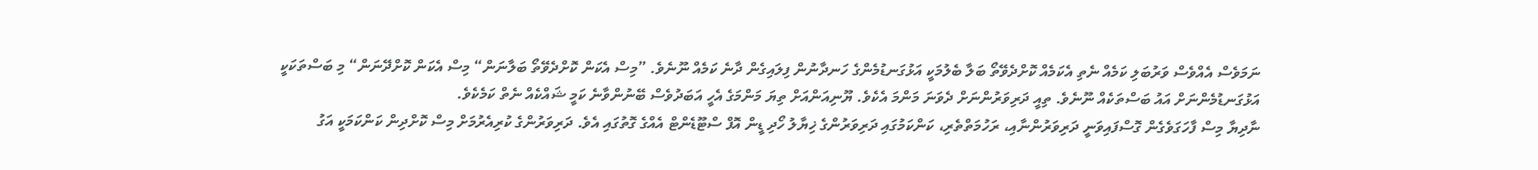ނަމަވެސް އެއްވެސް ވަރުބަލި ކަމެއް ނެތި އެކަމެއް ކޮށްދެވޭތޯ ބަލާ ބެލުމަކީ އަޅުގަނޑުމެންގެ ހަނދާނުން ފިލައިގެން ދާނެ ކަމެއް ނޫނެވެ. ”މިސް އެކަން ކޮށްދެވޭތޯ ބަލާނަން“ މިސް އެކަން ކޮށްދޭނަން“ މި ބަސްތަކަކީ އަޅުގަނޑުމެންނަށް އައު ބަސްތަކެއް ނޫނެވެ. ތިއީ ދަރިވަރުންނަށް ދެވަނަ މަންމަ އެކެވެ. ޔޫނިއަންއަށް ތިޔަ މަންމަގެ އެހީ އަބަދުވެސް ބޭނުންވާނެ ކަމީ ޝައްކެއް ނެތް ކަމެކެވެ.
ނާދިޔާ މިސް ފާހަގަވެގެން ގޮސްފައިވަނީ ދަރިވަރުންނާއި، ރަހުމަތްތެރި، ކަންކަމުގައި ދަރިވަރުންގެ ޚިޔާލު ހޯދި ޑީން އޮފް ސްޓޫޑެންޓް އެއްގެ ގޮތުގައި އެވެ. ދަރިވަރުންގެ ކުރިއެރުމަށް މިސް ކޮށްދިން ކަންކަމަކީ އަގު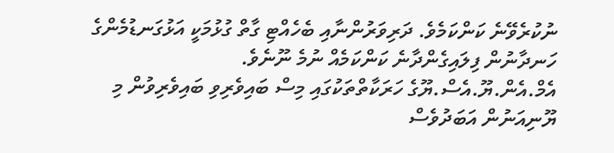ނުކުރެވޭނެ ކަންކަމެވެ. ދަރިވަރުންނާއި ބެހެއްޓި ގާތް ގުޅުމަކީ އަޅުގަނޑުމެންގެ ހަނދާނުން ފިލައިގެންދާނެ ކަންކަމެއް ނުމެ ނޫނެވެ.
އެމް.އެން.ޔޫ.އެސް.ޔޫގެ ހަރަކާތްތަކުގައި މިސް ބައިވެރިވި ބައިވެރިވުން މި ޔޫނިއަނުން އަބަދުވެސް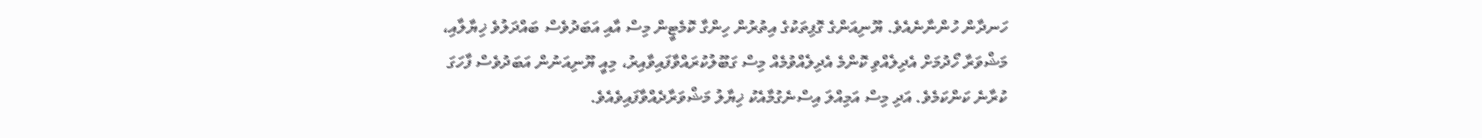ހަނދާން ހުންނާނެއެވެ. ޔޫނިއަންގެ ގޮފިތަކުގެ އިތުރުން ހިންގާ ކޮމެޓީން މިސް އާއި އަބަދުވެސް ބައްދަލުވެ ޚިޔާލާއި، މަޝްވަރާ ހޯދުމަށް އެދިލެއްވި ކޮންމެ އެދިލެއްވުމެއް މިސް ގަބޫލުކުރައްވާފައިވާއިރު، މިއީ ޔޫނިއަނުން އަބަދުވެސް ފާހަގަ ކުރާނެ ކަންކަމެވެ. އަދި މިސް އަމިއްލަ އިސްނެގުމާއެކު ޚިޔާލު މަޝްވަރާދެއްވާފައިވެއެވެ.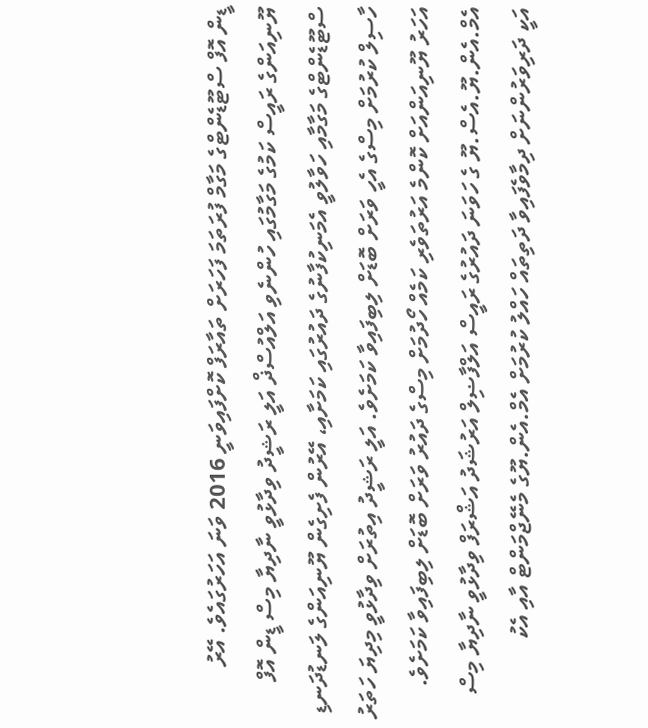ޑީން އޮފް ސްޓޫޑެންޓްގެ މަގާމް ފުރަތަމަ ފަހަރަށް ތައާރަފް ކޮށްފައިވަނީ 2016 ވަނަ އަހަރުގައެވެ. އޭރު ޔޫނިއަންގެ ރައީސް ކަމުގެ މަގާމުގައި ހުންނެވި އަލްއުސްޛް އަލީ ރަޝީދު ވިދާޅުވީ ނާދިޔާ މިސް ޑީން އޮފް ސްޓޫޑެންޓްގެ މަގާމާއި ހަވާލުވީ އެމަނިކުފާނުގެ ދައުރުގައި ކަމަށާއި، އޭރުން ފެށިގެން ޔޫނިއަންގެ ލަނޑުދަނޑި ހާސިލް ކުރުމަށް މިސްގެ އެހީ ވަރަށް ބޮޑަށް ލިބިފައިވާ ކަމަށެވެ. އަލީ ރަޝީދު އިތުރަށް ވިދާޅުވީ މިދިޔަ ހަތަރު އަހަރު ޔޫނިއަންއަށް ކޮންމެ އަރުތަވެރި ކަމެއް ހޯދުމަށް މިސްގެ ދައުރު ވަރަށް ބޮޑަށް ލިބިފައިވާ ކަމަށެވެ.
އެމް.އެން.ޔޫ.އެސް.ޔޫ ގެ ހަވަނަ ދައުރުގެ ރައީސް އަލްފާޟިލް އަރުޝަދު އަޝްރަފް ވިދާޅުވީ ނާދިޔާ މިސް އަކީ ދަރިވަރުންނަށް ދިމާވެފައިވާ ދަތިތައް ހައްލު ކުރުމަށް އެމް.އެން.ޔޫގެ މެނޭޖްމަންޓް އާއި އެކު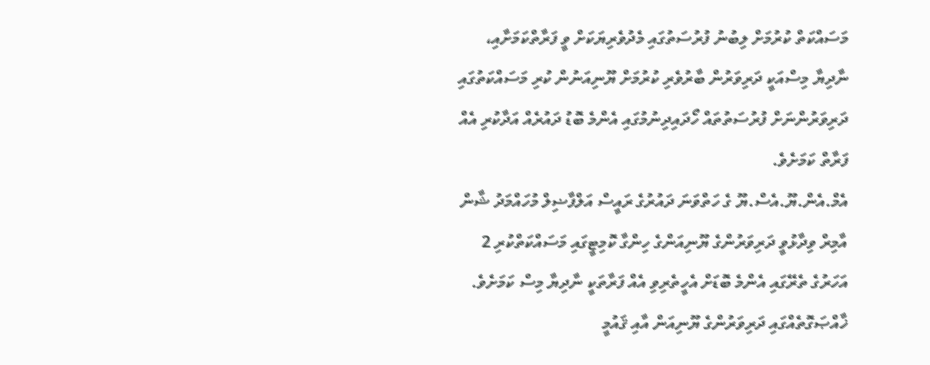މަސައްކަތް ކުރުމަށް ލިބުނު ފުރުސަތުގައި މެދުވެރިޔަކަށް ވީ ފަރާތްކަމަށާއި، ނާދިޔާ މިސްއަކީ ދަރިވަރުން ބާރުވެރި ކުރުމަށް ޔޫނިއަނުން ކުރި މަސައްކަތުގައި ދަރިވަރުންނަށް ފުރުސަތުތައް ހޯދައިދިނުމުގައި އެންމެ ބޮޑު ދައުރެއް އަދާކުރި އެއް ފަރާތް ކަމަށެވެ.
އެމް.އެން.ޔޫ.އެސް.ޔޫ ގެ ހަތްވަނަ ދައުރުގެ ރައީސް އަލްފާޟިލް މުހައްމަދު ޝާން އާމިރް ވިދާޅުވީ ދަރިވަރުންގެ ޔޫނިއަންގެ ހިންގާ ކޮމިޓީގައި މަސައްކަތްކުރި 2 އަހަރުގެ ތެރޭގައި އެންމެ ބޮޑަށް އެހީތެރިވި އެއް ފަރާތަކީ ނާދިޔާ މިސް ކަމަށެވެ. ޚާއްޞަގޮތެއްގައި ދަރިވަރުންގެ ޔޫނިއަން އާއި ޤައުމީ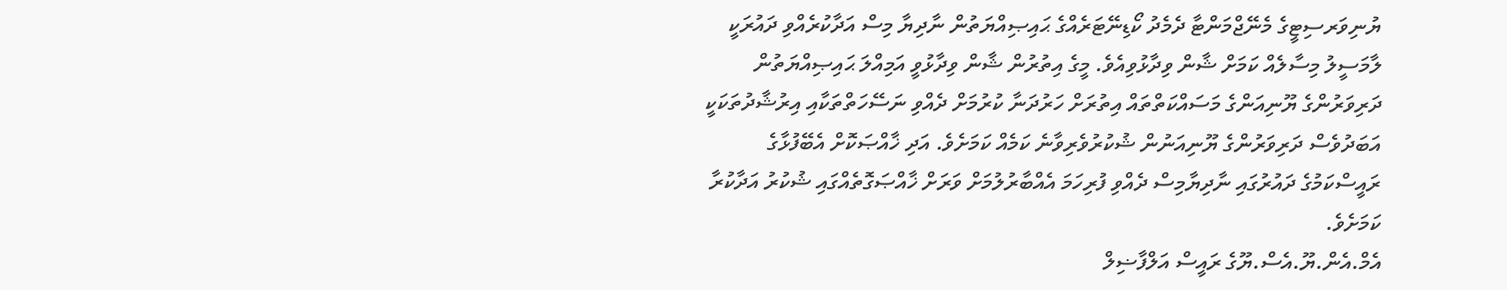ޔުނިވަރސިޓީގެ މެނޭޖްމަންޓާ ދެމެދު ކޯޑިނޭޓަރެއްގެ ޙައިޞިއްޔަތުން ނާދިޔާ މިސް އަދާކުރެއްވި ދައުރަކީ ލާމަސީލު މިސާލެއް ކަމަށް ޝާން ވިދާޅުވިއެވެ. މީގެ އިތުރުން ޝާން ވިދާޅުވީ އަމިއްލަ ޙައިޞިއްޔަތުން ދަރިވަރުންގެ ޔޫނިއަންގެ މަސައްކަތްތައް އިތުރަށް ހަރުދަނާ ކުރުމަށް ދެއްވި ނަސޭހަތްތަކާއި އިރުޝާދުތަކަކީ އަބަދުވެސް ދަރިވަރުންގެ ޔޫނިއަނުން ޝުކުރުވެރިވާނެ ކަމެއް ކަމަށެވެ. އަދި ޚާއްޞަކޮށް އެބޭފުޅާގެ ރައީސްކަމުގެ ދައުރުގައި ނާދިޔާމިސް ދެއްވި ފުރިހަމަ އެއްބާރުލުމަށް ވަރަށް ޚާއްޞަގޮތެއްގައި ޝުކުރު އަދާކުރާ ކަމަށެވެ.
އެމް.އެން.ޔޫ.އެސް.ޔޫގެ ރައީސް އަލްފާޟިލް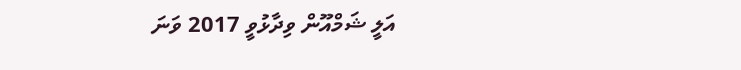އަލީ ޝަމްއޫން ވިދާޅުވީ 2017 ވަނަ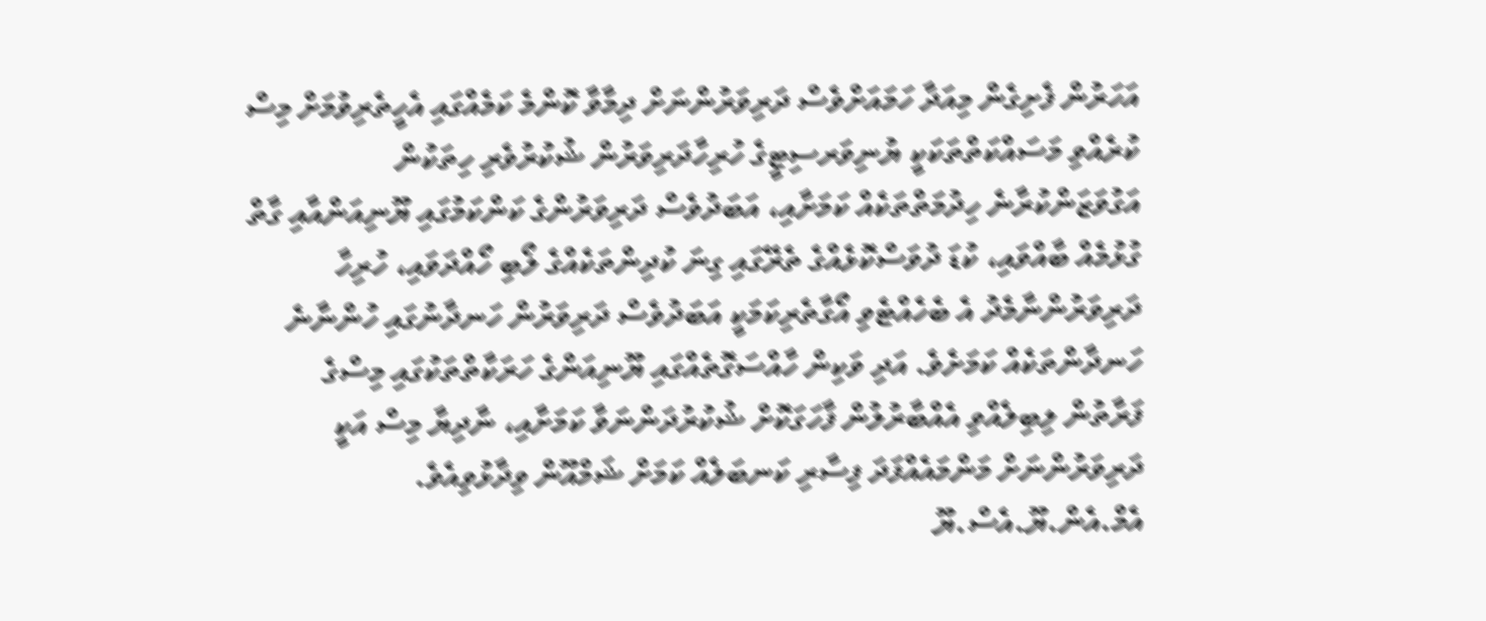އަހަރުން ފެށިގެން މިއަދާ ހަމައަށްވެސް ދަރިވަރުންނަށް ދިމާވާ ކޮންމެ ކަމެއްގައި އެހީތެރިވުމަށް މިސް ކުރެއްވި މަސައްކަތްތަކަކީ ޔުނިވަރސިޓީގެ ހުރިހާދަރިވަރުން ޝުކުރުވެރި ހިތަކުން އަގުވަޒަންކުރާނެ ހިދުމަތްތަކެއް ކަމަށާއި، އަބަދުވެސް ދަރިވަރުންގެ ކަންކަމުގައި ޔޫނިއަންއާއި ގާތް ގުޅުމެއް ބާއްވައި، ކުޑަ ދުވަސްކޮޅެއްގެ ތެރޭގައި ގިނަ ކުދިންތަކެއްގެ ލޯބި ހޯއްދަވައި، ހުރިހާ ދަރިވަރުންނާމެދު އެ ބެހެއްޓެވި އޯގާތެރިކަމަކީ އަބަދުވެސް ދަރިވަރުން ހަނދާނުގައި ހުންނާނެ ހަނދާންތަކެއް ކަމަށެވެ. އަދި ވަކިން ހާއްސަގޮތެއްގައި ޔޫނިއަންގެ ހަރަކާތްތަކުގައި މިސްގެ ފަރާތުން ލިބިލެއްވި އެއްބާރުލުން ފާހަގަކޮށް ޝުކުރުދަންނަވާ ކަމަށާއި، ނާދިޔާ މިސް އަކީ ދަރިވަރުންނަށް މަންމައެއްފަދަ ފިސާރި ކަނބަލެއް ކަމަށް ޝަމްއޫން ވިދާޅުވިއެވެ.
އެމް.އެން.ޔޫ.އެސް.ޔޫ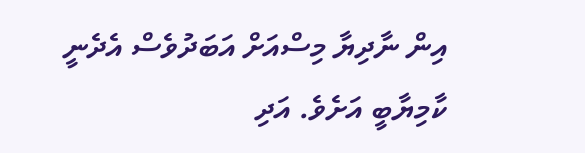އިން ނާދިޔާ މިސްއަށް އަބަދުވެސް އެދެނީ ކާމިޔާބީ އަށެވެ. އަދި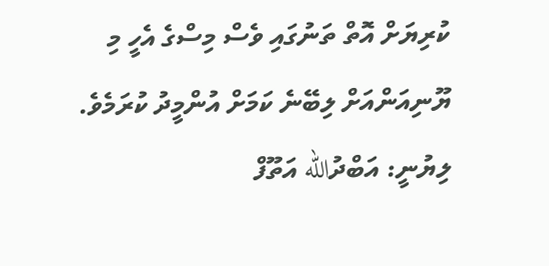ކުރިޔަށް އޮތް ތަނުގައި ވެސް މިސްގެ އެހީ މި ޔޫނިއަންއަށް ލިބޭނެ ކަމަށް އުންމީދު ކުރަމެވެ.
ލިޔުނީ: އަބްދުالله އަތޫފް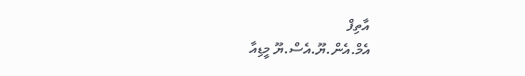އާތިފް
އެމް.އެން.ޔޫ.އެސް.ޔޫ މީޑިއާ